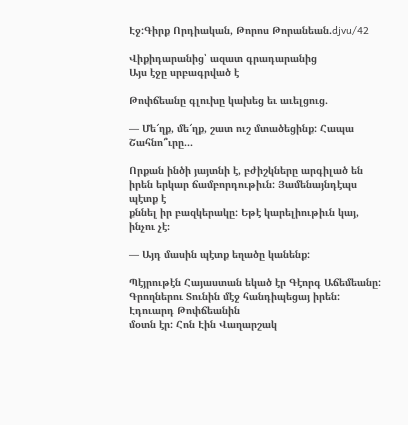Էջ:Գիրք Որդիական, Թորոս Թորանեան.djvu/42

Վիքիդարանից՝ ազատ գրադարանից
Այս էջը սրբագրված է

Թոփճեանը գլուխը կախեց եւ աւելցուց.

— Մե՜ղք, մե՜ղք, շատ ուշ մտածեցինք: Հապա
Շահնո՞ւրը...

Որքան ինծի յայտնի է, բժիշկները արգիլած են
իրեն երկար ճամբորդութիւն: Յամենայնդէպս պէտք է
քննել իր բազկերակը: Եթէ կարելիութիւն կայ, ինչու չէ։

— Այդ մասին պէտք եղածը կանենք:

Պէյրութէն Հայաստան եկած էր Գէորգ Աճեմեանը:
Գրողներու Տունին մէջ հանդիպեցայ իրեն: Էդուարդ Թոփճեանին
մօտն էր: Հոն Էին Վաղարշակ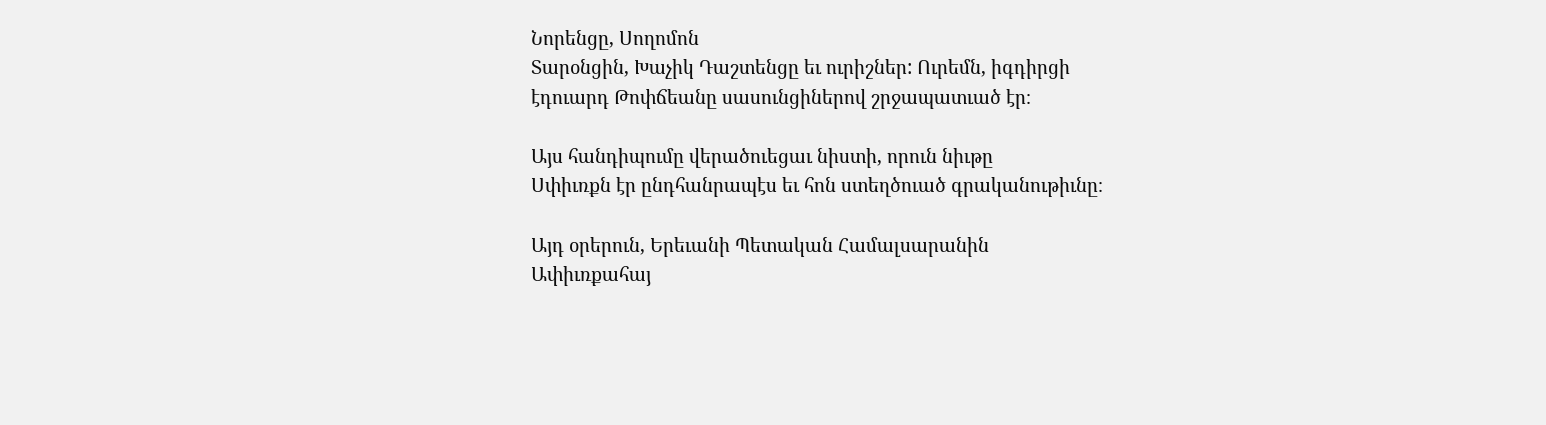Նորենցը, Սողոմոն
Տարօնցին, Խաչիկ Դաշտենցը եւ ուրիշներ: Ուրեմն, իգդիրցի
էդուարդ Թոփճեանը սասունցիներով շրջապատւած էր։

Այս հանդիպումը վերածուեցաւ նիստի, որուն նիւթը
Սփիւռքն էր ընդհանրապէս եւ հոն ստեղծուած գրականութիւնը։

Այդ օրերուն, Երեւանի Պետական Համալսարանին
Ափիւռքահայ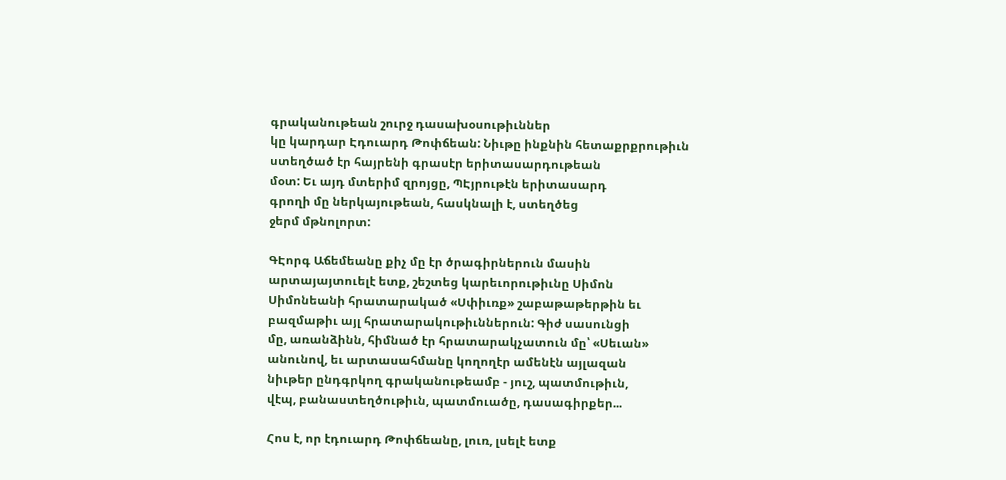գրականութեան շուրջ դասախօսութիւններ
կը կարդար Էդուարդ Թոփճեան: Նիւթը ինքնին հետաքրքրութիւն
ստեղծած էր հայրենի գրասէր երիտասարդութեան
մօտ: Եւ այդ մտերիմ զրոյցը, ՊԷյրութէն երիտասարդ
գրողի մը ներկայութեան, հասկնալի է, ստեղծեց
ջերմ մթնոլորտ:

ԳԷորգ Աճեմեանը քիչ մը էր ծրագիրներուն մասին
արտայայտուելէ ետք, շեշտեց կարեւորութիւնը Սիմոն
Սիմոնեանի հրատարակած «Սփիւռք» շաբաթաթերթին եւ
բազմաթիւ այլ հրատարակութիւններուն: Գիժ սասունցի
մը, առանձինն, հիմնած էր հրատարակչատուն մը՝ «Սեւան»
անունով, եւ արտասահմանը կողողէր ամենէն այլազան
նիւթեր ընդգրկող գրականութեամբ - յուշ, պատմութիւն,
վէպ, բանաստեղծութիւն, պատմուածը, դասագիրքեր...

Հոս է, որ էդուարդ Թոփճեանը, լուռ, լսելէ ետք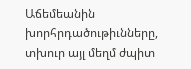Աճեմեանին խորհրդածութիւնները, տխուր այլ մեղմ ժպիտ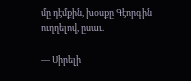մը դէմքին, խօսքը Գէորգին ուղղելով, ըսաւ.

— Սիրելի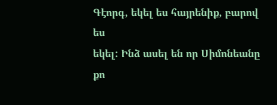Գէորգ, եկել ես հայրենիք, բարով ես
եկել: Ինձ ասել են որ Սիմոնեանը քո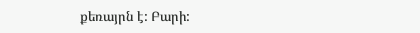քեռայրն է: Բարի: